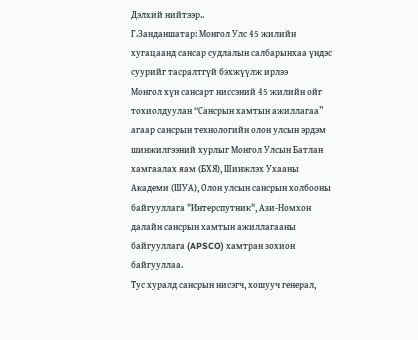Дэлхий нийтээр..
Г.Занданшатар: Монгол Улс 45 жилийн хугацаанд сансар судлалын салбарынхаа үндэс суурийг тасралтгүй бэхжүүлж ирлээ
Монгол хүн сансарт ниссэний 45 жилийн ойг тохиолдуулан “Сансрын хамтын ажиллагаа” агаар сансрын технологийн олон улсын эрдэм шинжилгээний хурлыг Монгол Улсын Батлан хамгаалах яам (БХЯ), Шинжлэх Ухааны Академи (ШУА), Олон улсын сансрын холбооны байгууллага "Интерспутник", Ази-Номхон далайн сансрын хамтын ажиллагааны байгууллага (APSCO) хамтран зохион байгууллаа.
Тус хуралд сансрын нисэгч, хошууч генерал,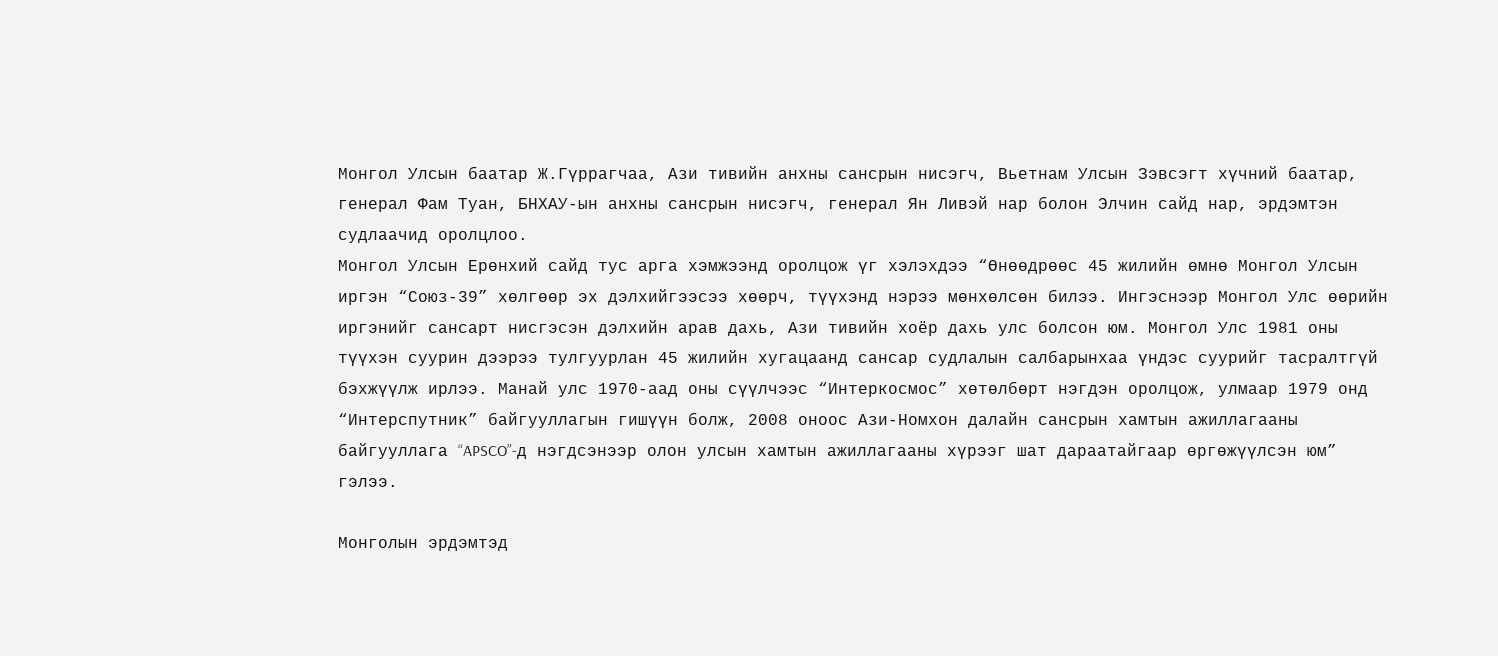Монгол Улсын баатар Ж.Гүррагчаа, Ази тивийн анхны сансрын нисэгч, Вьетнам Улсын Зэвсэгт хүчний баатар, генерал Фам Туан, БНХАУ-ын анхны сансрын нисэгч, генерал Ян Ливэй нар болон Элчин сайд нар, эрдэмтэн судлаачид оролцлоо.
Монгол Улсын Ерөнхий сайд тус арга хэмжээнд оролцож үг хэлэхдээ “Өнөөдрөөс 45 жилийн өмнө Монгол Улсын иргэн “Союз-39” хөлгөөр эх дэлхийгээсээ хөөрч, түүхэнд нэрээ мөнхөлсөн билээ. Ингэснээр Монгол Улс өөрийн иргэнийг сансарт нисгэсэн дэлхийн арав дахь, Ази тивийн хоёр дахь улс болсон юм. Монгол Улс 1981 оны түүхэн суурин дээрээ тулгуурлан 45 жилийн хугацаанд сансар судлалын салбарынхаа үндэс суурийг тасралтгүй бэхжүүлж ирлээ. Манай улс 1970-аад оны сүүлчээс “Интеркосмос” хөтөлбөрт нэгдэн оролцож, улмаар 1979 онд “Интерспутник” байгууллагын гишүүн болж, 2008 оноос Ази-Номхон далайн сансрын хамтын ажиллагааны байгууллага “APSCO”-д нэгдсэнээр олон улсын хамтын ажиллагааны хүрээг шат дараатайгаар өргөжүүлсэн юм” гэлээ.

Монголын эрдэмтэд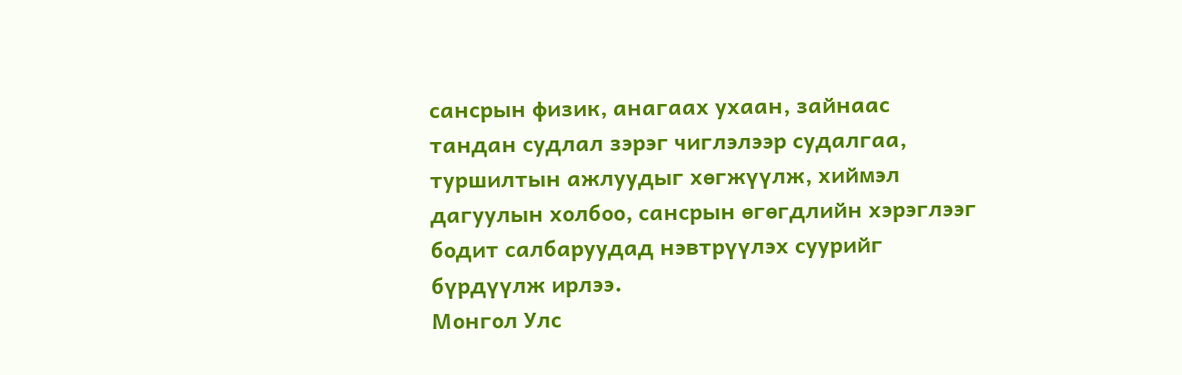сансрын физик, анагаах ухаан, зайнаас тандан судлал зэрэг чиглэлээр судалгаа, туршилтын ажлуудыг хөгжүүлж, хиймэл дагуулын холбоо, сансрын өгөгдлийн хэрэглээг бодит салбаруудад нэвтрүүлэх суурийг бүрдүүлж ирлээ.
Монгол Улс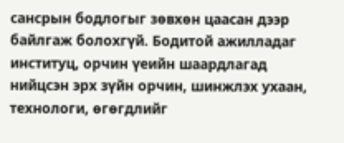сансрын бодлогыг зөвхөн цаасан дээр байлгаж болохгүй. Бодитой ажилладаг институц, орчин үеийн шаардлагад нийцсэн эрх зүйн орчин, шинжлэх ухаан, технологи, өгөгдлийг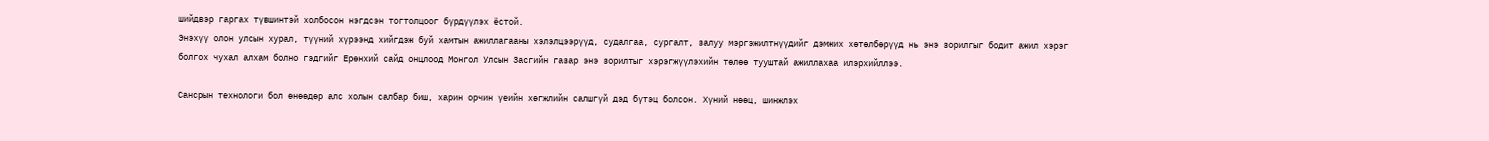шийдвэр гаргах түвшинтэй холбосон нэгдсэн тогтолцоог бүрдүүлэх ёстой.
Энэхүү олон улсын хурал, түүний хүрээнд хийгдэж буй хамтын ажиллагааны хэлэлцээрүүд, судалгаа, сургалт, залуу мэргэжилтнүүдийг дэмжих хөтөлбөрүүд нь энэ зорилгыг бодит ажил хэрэг болгох чухал алхам болно гэдгийг Ерөнхий сайд онцлоод Монгол Улсын Засгийн газар энэ зорилтыг хэрэгжүүлэхийн төлөө тууштай ажиллахаа илэрхийллээ.

Сансрын технологи бол өнөөдөр алс холын салбар биш, харин орчин үеийн хөгжлийн салшгүй дэд бүтэц болсон. Хүний нөөц, шинжлэх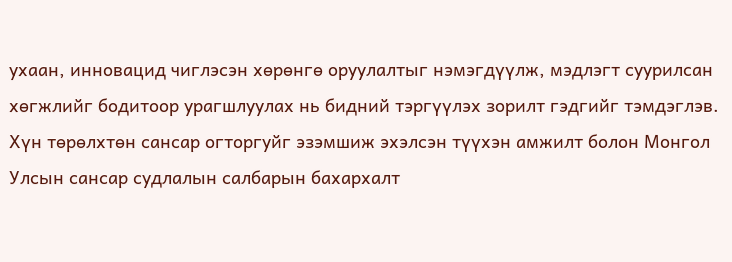ухаан, инновацид чиглэсэн хөрөнгө оруулалтыг нэмэгдүүлж, мэдлэгт суурилсан хөгжлийг бодитоор урагшлуулах нь бидний тэргүүлэх зорилт гэдгийг тэмдэглэв.
Хүн төрөлхтөн сансар огторгуйг эзэмшиж эхэлсэн түүхэн амжилт болон Монгол Улсын сансар судлалын салбарын бахархалт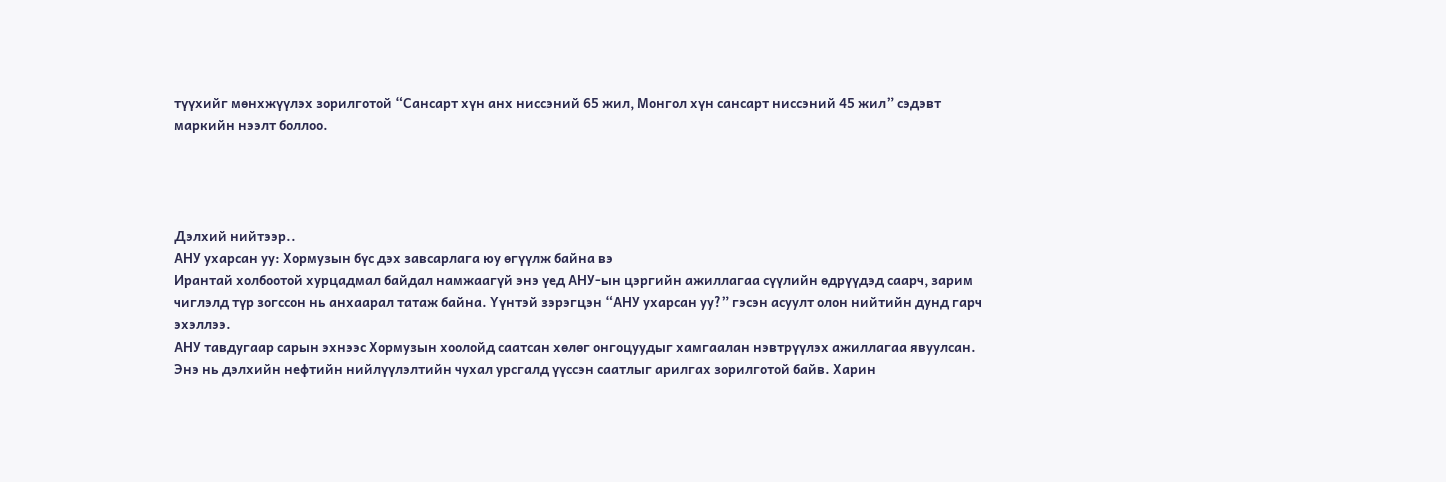түүхийг мөнхжүүлэх зорилготой “Сансарт хүн анх ниссэний 65 жил, Монгол хүн сансарт ниссэний 45 жил” сэдэвт маркийн нээлт боллоо.




Дэлхий нийтээр..
АНУ ухарсан уу: Хормузын бүс дэх завсарлага юу өгүүлж байна вэ
Ирантай холбоотой хурцадмал байдал намжаагүй энэ үед АНУ-ын цэргийн ажиллагаа сүүлийн өдрүүдэд саарч, зарим чиглэлд түр зогссон нь анхаарал татаж байна. Үүнтэй зэрэгцэн “АНУ ухарсан уу?” гэсэн асуулт олон нийтийн дунд гарч эхэллээ.
АНУ тавдугаар сарын эхнээс Хормузын хоолойд саатсан хөлөг онгоцуудыг хамгаалан нэвтрүүлэх ажиллагаа явуулсан. Энэ нь дэлхийн нефтийн нийлүүлэлтийн чухал урсгалд үүссэн саатлыг арилгах зорилготой байв. Харин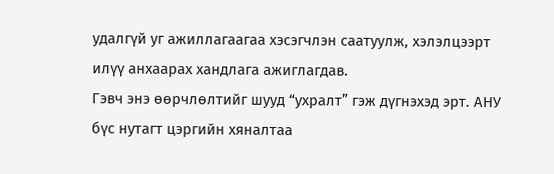удалгүй уг ажиллагаагаа хэсэгчлэн саатуулж, хэлэлцээрт илүү анхаарах хандлага ажиглагдав.
Гэвч энэ өөрчлөлтийг шууд “ухралт” гэж дүгнэхэд эрт. АНУ бүс нутагт цэргийн хяналтаа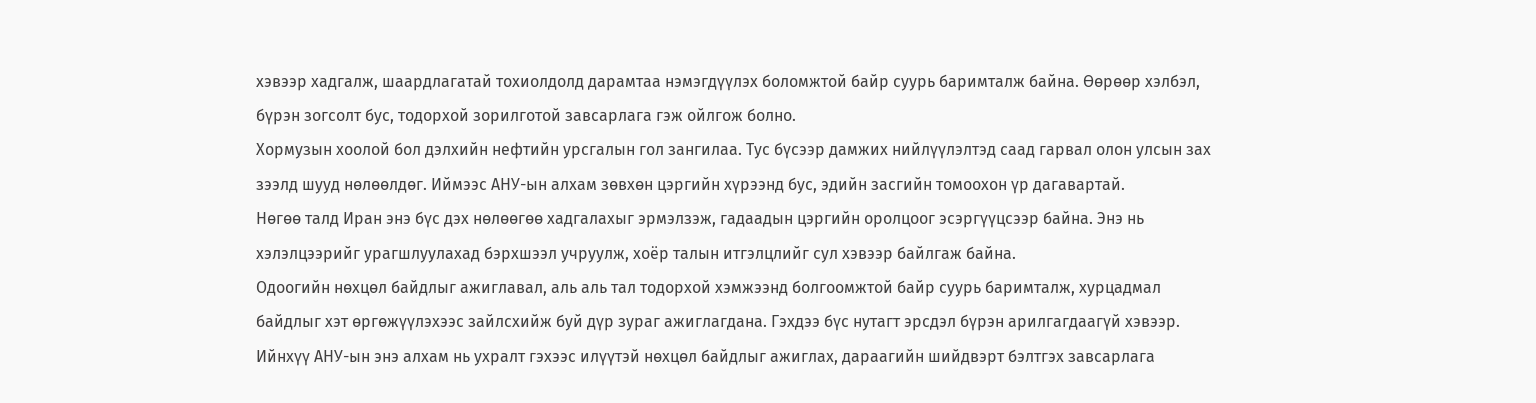хэвээр хадгалж, шаардлагатай тохиолдолд дарамтаа нэмэгдүүлэх боломжтой байр суурь баримталж байна. Өөрөөр хэлбэл, бүрэн зогсолт бус, тодорхой зорилготой завсарлага гэж ойлгож болно.
Хормузын хоолой бол дэлхийн нефтийн урсгалын гол зангилаа. Тус бүсээр дамжих нийлүүлэлтэд саад гарвал олон улсын зах зээлд шууд нөлөөлдөг. Иймээс АНУ-ын алхам зөвхөн цэргийн хүрээнд бус, эдийн засгийн томоохон үр дагавартай.
Нөгөө талд Иран энэ бүс дэх нөлөөгөө хадгалахыг эрмэлзэж, гадаадын цэргийн оролцоог эсэргүүцсээр байна. Энэ нь хэлэлцээрийг урагшлуулахад бэрхшээл учруулж, хоёр талын итгэлцлийг сул хэвээр байлгаж байна.
Одоогийн нөхцөл байдлыг ажиглавал, аль аль тал тодорхой хэмжээнд болгоомжтой байр суурь баримталж, хурцадмал байдлыг хэт өргөжүүлэхээс зайлсхийж буй дүр зураг ажиглагдана. Гэхдээ бүс нутагт эрсдэл бүрэн арилгагдаагүй хэвээр.
Ийнхүү АНУ-ын энэ алхам нь ухралт гэхээс илүүтэй нөхцөл байдлыг ажиглах, дараагийн шийдвэрт бэлтгэх завсарлага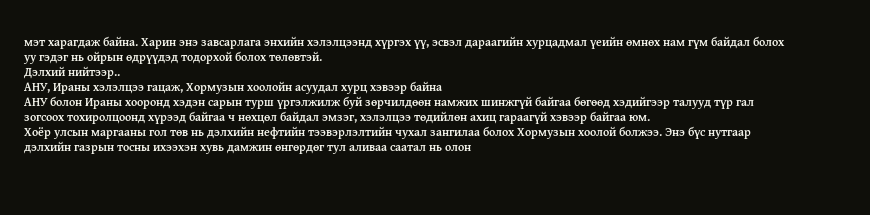мэт харагдаж байна. Харин энэ завсарлага энхийн хэлэлцээнд хүргэх үү, эсвэл дараагийн хурцадмал үеийн өмнөх нам гүм байдал болох уу гэдэг нь ойрын өдрүүдэд тодорхой болох төлөвтэй.
Дэлхий нийтээр..
АНУ, Ираны хэлэлцээ гацаж, Хормузын хоолойн асуудал хурц хэвээр байна
АНУ болон Ираны хооронд хэдэн сарын турш үргэлжилж буй зөрчилдөөн намжих шинжгүй байгаа бөгөөд хэдийгээр талууд түр гал зогсоох тохиролцоонд хүрээд байгаа ч нөхцөл байдал эмзэг, хэлэлцээ төдийлөн ахиц гараагүй хэвээр байгаа юм.
Хоёр улсын маргааны гол төв нь дэлхийн нефтийн тээвэрлэлтийн чухал зангилаа болох Хормузын хоолой болжээ. Энэ бүс нутгаар дэлхийн газрын тосны ихээхэн хувь дамжин өнгөрдөг тул аливаа саатал нь олон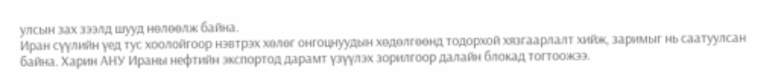улсын зах зээлд шууд нөлөөлж байна.
Иран сүүлийн үед тус хоолойгоор нэвтрэх хөлөг онгоцнуудын хөдөлгөөнд тодорхой хязгаарлалт хийж, заримыг нь саатуулсан байна. Харин АНУ Ираны нефтийн экспортод дарамт үзүүлэх зорилгоор далайн блокад тогтоожээ.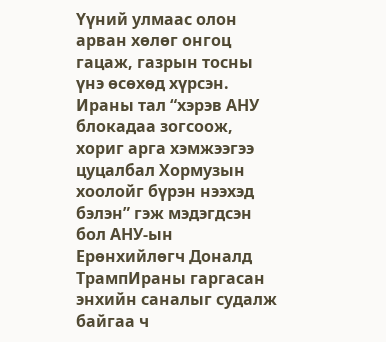Үүний улмаас олон арван хөлөг онгоц гацаж, газрын тосны үнэ өсөхөд хүрсэн.
Ираны тал “хэрэв АНУ блокадаа зогсоож, хориг арга хэмжээгээ цуцалбал Хормузын хоолойг бүрэн нээхэд бэлэн” гэж мэдэгдсэн бол АНУ-ын Ерөнхийлөгч Доналд ТрампИраны гаргасан энхийн саналыг судалж байгаа ч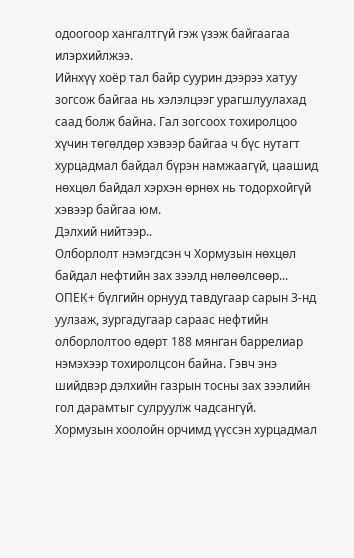одоогоор хангалтгүй гэж үзэж байгаагаа илэрхийлжээ.
Ийнхүү хоёр тал байр суурин дээрээ хатуу зогсож байгаа нь хэлэлцээг урагшлуулахад саад болж байна. Гал зогсоох тохиролцоо хүчин төгөлдөр хэвээр байгаа ч бүс нутагт хурцадмал байдал бүрэн намжаагүй, цаашид нөхцөл байдал хэрхэн өрнөх нь тодорхойгүй хэвээр байгаа юм.
Дэлхий нийтээр..
Олборлолт нэмэгдсэн ч Хормузын нөхцөл байдал нефтийн зах зээлд нөлөөлсөөр...
ОПЕК+ бүлгийн орнууд тавдугаар сарын 3-нд уулзаж, зургадугаар сараас нефтийн олборлолтоо өдөрт 188 мянган баррелиар нэмэхээр тохиролцсон байна. Гэвч энэ шийдвэр дэлхийн газрын тосны зах зээлийн гол дарамтыг сулруулж чадсангүй.
Хормузын хоолойн орчимд үүссэн хурцадмал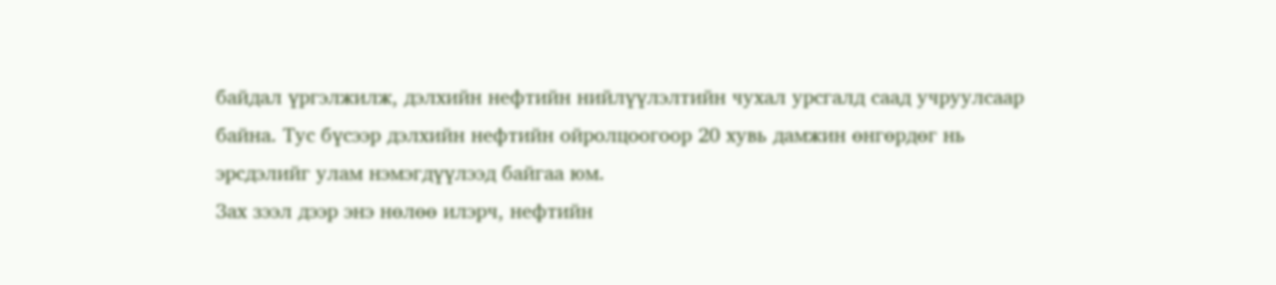байдал үргэлжилж, дэлхийн нефтийн нийлүүлэлтийн чухал урсгалд саад учруулсаар байна. Тус бүсээр дэлхийн нефтийн ойролцоогоор 20 хувь дамжин өнгөрдөг нь эрсдэлийг улам нэмэгдүүлээд байгаа юм.
Зах зээл дээр энэ нөлөө илэрч, нефтийн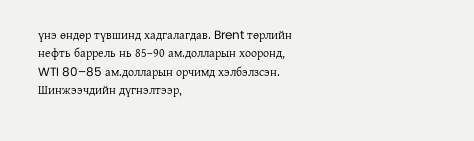үнэ өндөр түвшинд хадгалагдав. Brent төрлийн нефть баррель нь 85–90 ам.долларын хооронд, WTI 80–85 ам.долларын орчимд хэлбэлзсэн.
Шинжээчдийн дүгнэлтээр,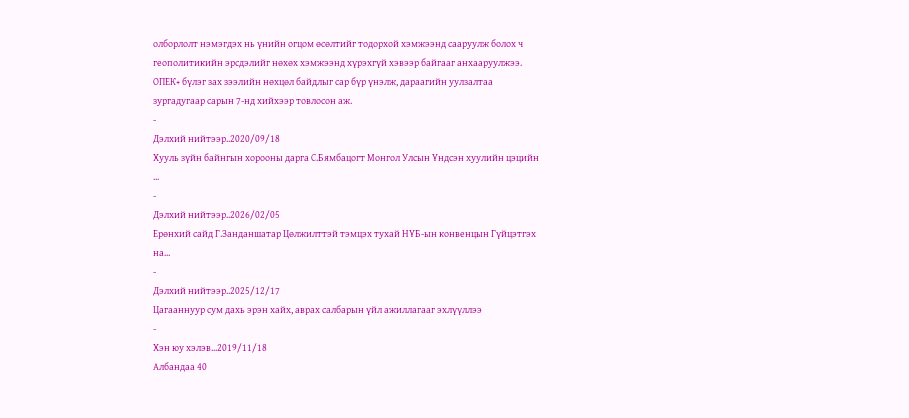олборлолт нэмэгдэх нь үнийн огцом өсөлтийг тодорхой хэмжээнд сааруулж болох ч геополитикийн эрсдэлийг нөхөх хэмжээнд хүрэхгүй хэвээр байгааг анхааруулжээ.
ОПЕК+ бүлэг зах зээлийн нөхцөл байдлыг сар бүр үнэлж, дараагийн уулзалтаа зургадугаар сарын 7-нд хийхээр товлосон аж.
-
Дэлхий нийтээр..2020/09/18
Хууль зүйн байнгын хорооны дарга С.Бямбацогт Монгол Улсын Үндсэн хуулийн цэцийн ...
-
Дэлхий нийтээр..2026/02/05
Ерөнхий сайд Г.Занданшатар Цөлжилттэй тэмцэх тухай НҮБ-ын конвенцын Гүйцэтгэх на...
-
Дэлхий нийтээр..2025/12/17
Цагааннуур сум дахь эрэн хайх, аврах салбарын үйл ажиллагааг эхлүүллээ
-
Хэн юу хэлэв...2019/11/18
Албандаа 40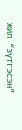жил “зүтгэсэн”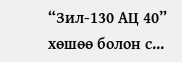“Зил-130 АЦ 40” хөшөө болон с...